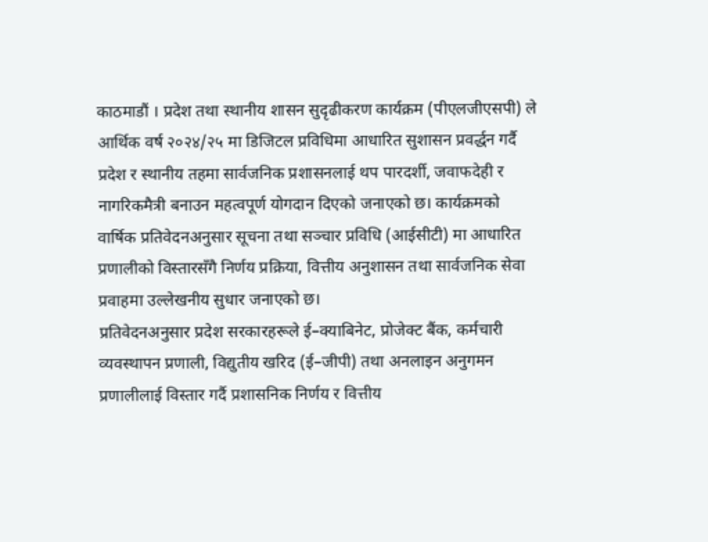काठमाडौं । प्रदेश तथा स्थानीय शासन सुदृढीकरण कार्यक्रम (पीएलजीएसपी) ले आर्थिक वर्ष २०२४/२५ मा डिजिटल प्रविधिमा आधारित सुशासन प्रवर्द्धन गर्दै प्रदेश र स्थानीय तहमा सार्वजनिक प्रशासनलाई थप पारदर्शी, जवाफदेही र नागरिकमैत्री बनाउन महत्वपूर्ण योगदान दिएको जनाएको छ। कार्यक्रमको वार्षिक प्रतिवेदनअनुसार सूचना तथा सञ्चार प्रविधि (आईसीटी) मा आधारित प्रणालीको विस्तारसँगै निर्णय प्रक्रिया, वित्तीय अनुशासन तथा सार्वजनिक सेवा प्रवाहमा उल्लेखनीय सुधार जनाएको छ।
प्रतिवेदनअनुसार प्रदेश सरकारहरूले ई–क्याबिनेट, प्रोजेक्ट बैंक, कर्मचारी व्यवस्थापन प्रणाली, विद्युतीय खरिद (ई–जीपी) तथा अनलाइन अनुगमन प्रणालीलाई विस्तार गर्दै प्रशासनिक निर्णय र वित्तीय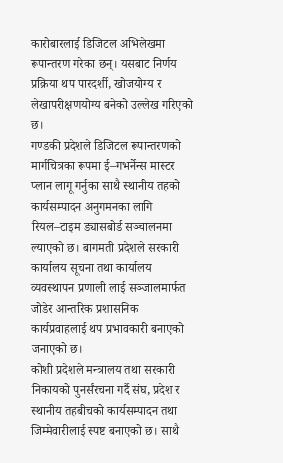कारोबारलाई डिजिटल अभिलेखमा रूपान्तरण गरेका छन्। यसबाट निर्णय प्रक्रिया थप पारदर्शी, खोजयोग्य र लेखापरीक्षणयोग्य बनेको उल्लेख गरिएको छ।
गण्डकी प्रदेशले डिजिटल रूपान्तरणको मार्गचित्रका रूपमा ई–गभर्नेन्स मास्टर प्लान लागू गर्नुका साथै स्थानीय तहको कार्यसम्पादन अनुगमनका लागि रियल–टाइम ड्यासबोर्ड सञ्चालनमा ल्याएको छ। बागमती प्रदेशले सरकारी कार्यालय सूचना तथा कार्यालय व्यवस्थापन प्रणाली लाई सञ्जालमार्फत जोडेर आन्तरिक प्रशासनिक कार्यप्रवाहलाई थप प्रभावकारी बनाएको जनाएको छ।
कोशी प्रदेशले मन्त्रालय तथा सरकारी निकायको पुनर्संरचना गर्दै संघ, प्रदेश र स्थानीय तहबीचको कार्यसम्पादन तथा जिम्मेवारीलाई स्पष्ट बनाएको छ। साथै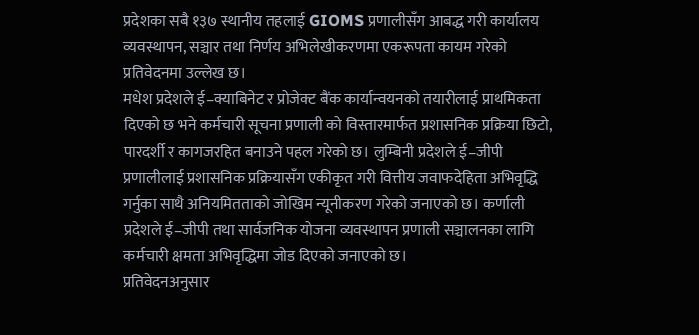प्रदेशका सबै १३७ स्थानीय तहलाई GIOMS प्रणालीसँग आबद्ध गरी कार्यालय व्यवस्थापन, सञ्चार तथा निर्णय अभिलेखीकरणमा एकरूपता कायम गरेको प्रतिवेदनमा उल्लेख छ।
मधेश प्रदेशले ई–क्याबिनेट र प्रोजेक्ट बैंक कार्यान्वयनको तयारीलाई प्राथमिकता दिएको छ भने कर्मचारी सूचना प्रणाली को विस्तारमार्फत प्रशासनिक प्रक्रिया छिटो, पारदर्शी र कागजरहित बनाउने पहल गरेको छ। लुम्बिनी प्रदेशले ई–जीपी प्रणालीलाई प्रशासनिक प्रक्रियासँग एकीकृत गरी वित्तीय जवाफदेहिता अभिवृद्धि गर्नुका साथै अनियमितताको जोखिम न्यूनीकरण गरेको जनाएको छ। कर्णाली प्रदेशले ई–जीपी तथा सार्वजनिक योजना व्यवस्थापन प्रणाली सञ्चालनका लागि कर्मचारी क्षमता अभिवृद्धिमा जोड दिएको जनाएको छ।
प्रतिवेदनअनुसार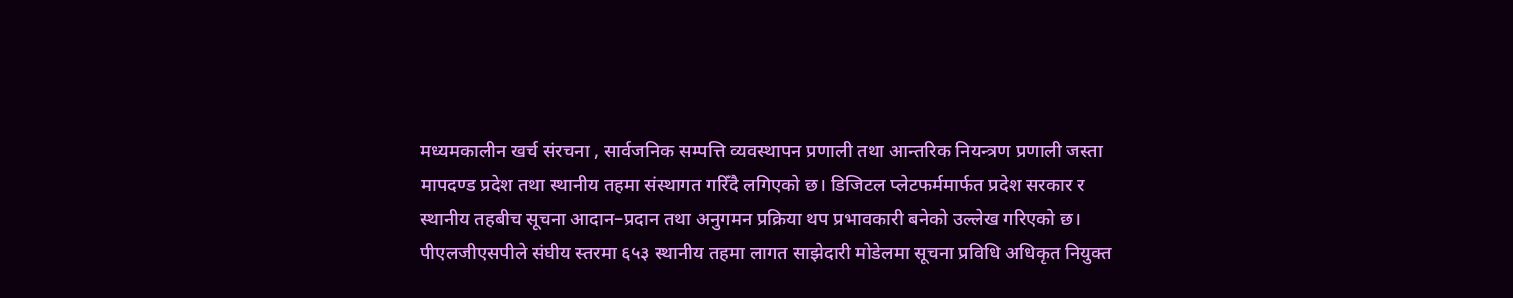मध्यमकालीन खर्च संरचना , सार्वजनिक सम्पत्ति व्यवस्थापन प्रणाली तथा आन्तरिक नियन्त्रण प्रणाली जस्ता मापदण्ड प्रदेश तथा स्थानीय तहमा संस्थागत गरिँदै लगिएको छ। डिजिटल प्लेटफर्ममार्फत प्रदेश सरकार र स्थानीय तहबीच सूचना आदान–प्रदान तथा अनुगमन प्रक्रिया थप प्रभावकारी बनेको उल्लेख गरिएको छ।
पीएलजीएसपीले संघीय स्तरमा ६५३ स्थानीय तहमा लागत साझेदारी मोडेलमा सूचना प्रविधि अधिकृत नियुक्त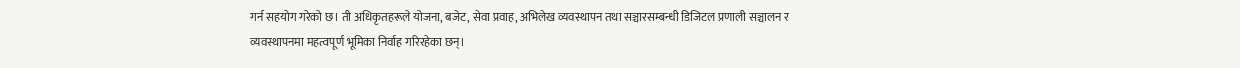गर्न सहयोग गरेको छ। ती अधिकृतहरूले योजना, बजेट, सेवा प्रवाह, अभिलेख व्यवस्थापन तथा सञ्चारसम्बन्धी डिजिटल प्रणाली सञ्चालन र व्यवस्थापनमा महत्वपूर्ण भूमिका निर्वाह गरिरहेका छन्।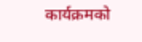कार्यक्रमको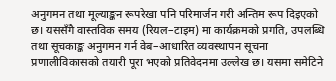अनुगमन तथा मूल्याङ्कन रूपरेखा पनि परिमार्जन गरी अन्तिम रूप दिइएको छ। यससँगै वास्तविक समय (रियल–टाइम) मा कार्यक्रमको प्रगति, उपलब्धि तथा सूचकाङ्क अनुगमन गर्न वेब–आधारित व्यवस्थापन सूचना प्रणालीविकासको तयारी पूरा भएको प्रतिवेदनमा उल्लेख छ। यसमा समेटिने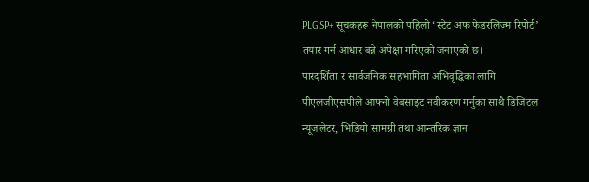PLGSP+ सूचकहरू नेपालको पहिलो ‘स्टेट अफ फेडरलिज्म रिपोर्ट’ तयार गर्न आधार बन्ने अपेक्षा गरिएको जनाएको छ।
पारदर्शिता र सार्वजनिक सहभागिता अभिवृद्धिका लागि पीएलजीएसपीले आफ्नो वेबसाइट नवीकरण गर्नुका साथै डिजिटल न्यूजलेटर, भिडियो सामग्री तथा आन्तरिक ज्ञान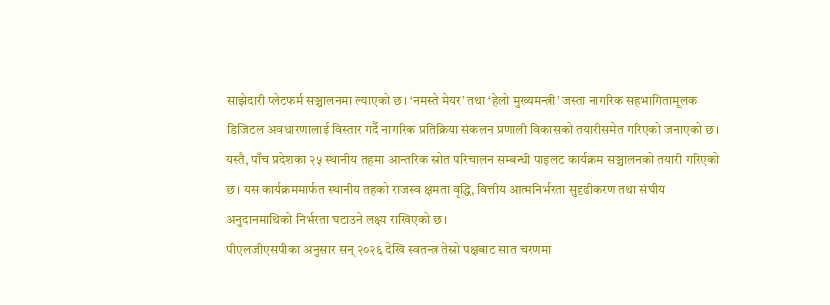साझेदारी प्लेटफर्म सञ्चालनमा ल्याएको छ। ‘नमस्ते मेयर’ तथा ‘हेलो मुख्यमन्त्री’ जस्ता नागरिक सहभागितामूलक डिजिटल अवधारणालाई विस्तार गर्दै नागरिक प्रतिक्रिया संकलन प्रणाली विकासको तयारीसमेत गरिएको जनाएको छ।
यस्तै, पाँच प्रदेशका २५ स्थानीय तहमा आन्तरिक स्रोत परिचालन सम्बन्धी पाइलट कार्यक्रम सञ्चालनको तयारी गरिएको छ। यस कार्यक्रममार्फत स्थानीय तहको राजस्व क्षमता वृद्धि, वित्तीय आत्मनिर्भरता सुदृढीकरण तथा संघीय अनुदानमाथिको निर्भरता घटाउने लक्ष्य राखिएको छ।
पीएलजीएसपीका अनुसार सन् २०२६ देखि स्वतन्त्र तेस्रो पक्षबाट सात चरणमा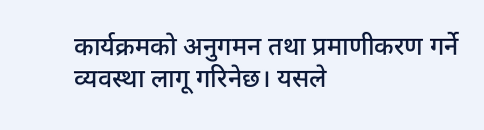कार्यक्रमको अनुगमन तथा प्रमाणीकरण गर्ने व्यवस्था लागू गरिनेछ। यसले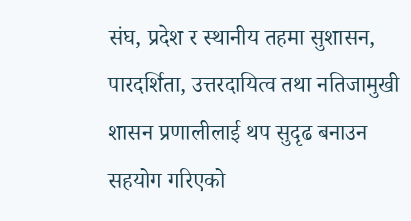संघ, प्रदेश र स्थानीय तहमा सुशासन, पारदर्शिता, उत्तरदायित्व तथा नतिजामुखी शासन प्रणालीलाई थप सुदृढ बनाउन सहयोग गरिएको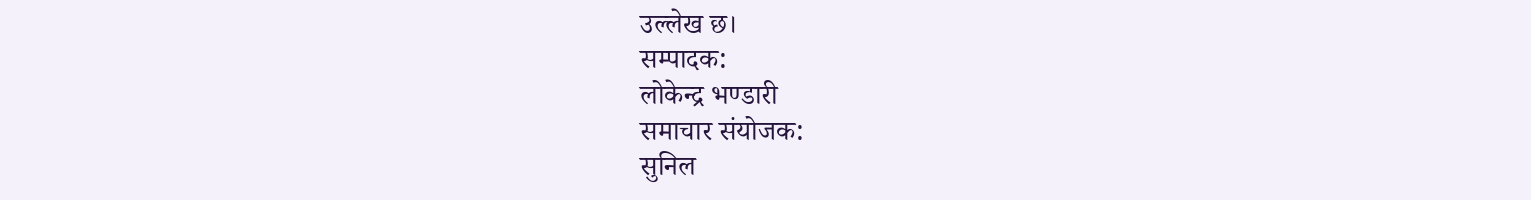उल्लेख छ।
सम्पादक:
लोकेन्द्र भण्डारी
समाचार संयोजक:
सुनिल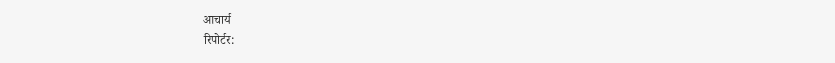आचार्य
रिपोर्टर: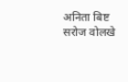अनिता बिष्ट
सरोज वोलखे